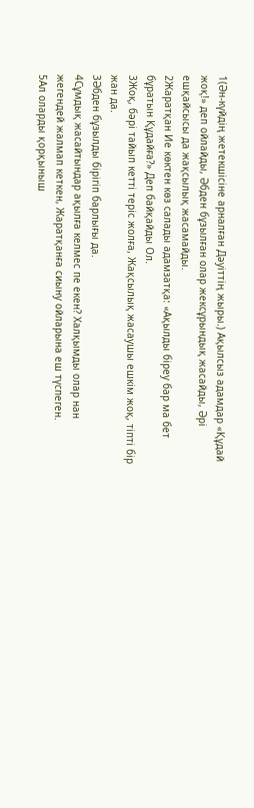1(Ән-күйдің жетекшісіне арналған Дәуіттің жыры.) Ақылсыз адамдар «Құдай жоқ!» деп ойлайды, Әбден бұзылған олар жексұрындық жасайды, Әрі ешқайсысы да жақсылық жасамайды.
2Жаратқан Ие көктен көз салады адамзатқа: «Ақылды біреу бар ма бет бұратын Құдайға?» Деп байқайды Ол.
3Жоқ, бәрі тайып кетті теріс жолға, Жақсылық жасаушы ешкім жоқ, тіпті бір жан да.
3Әбден бұзылды бірігіп барлығы да.
4Сұмдық жасайтындар ақылға келмес пе екен? Халқымды олар нан жегендей жалмап кеткен, Жаратқанға сиыну ойларына еш түспеген.
5Ал оларды қорқыныш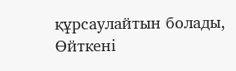құрсаулайтын болады, Өйткені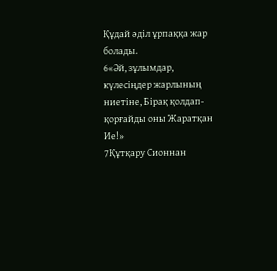Құдай әділ ұрпаққа жар болады.
6«Әй, зұлымдар, күлесіңдер жарлының ниетіне, Бірақ қолдап-қорғайды оны Жаратқан Ие!»
7Құтқару Сионнан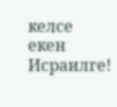келсе екен Исраилге!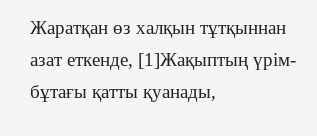Жаратқан өз халқын тұтқыннан азат еткенде, [1]Жақыптың үрім-бұтағы қатты қуанады,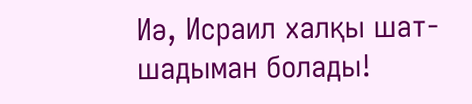Иә, Исраил халқы шат-шадыман болады!